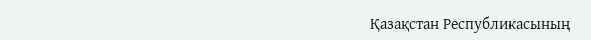Қазақстан Республикасының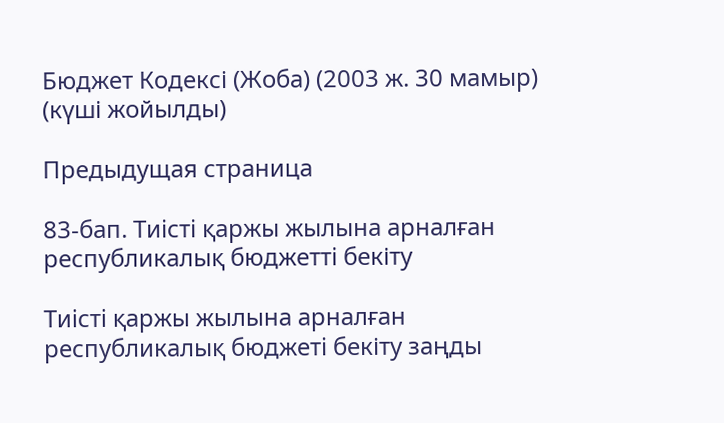Бюджет Кодексі (Жоба) (2003 ж. 30 мамыр) (күші жойылды)

Предыдущая страница

83-бап. Тиiстi қаржы жылына арналған республикалық бюджеттi бекіту

Тиiстi қаржы жылына арналған республикалық бюджетi бекіту заңды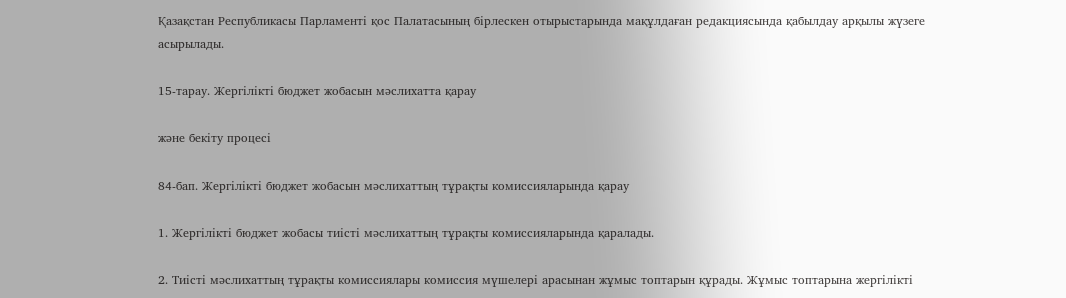Қазақстан Республикасы Парламентi қос Палатасының бiрлескен отырыстарында мақұлдаған редакциясында қабылдау арқылы жүзеге асырылады.

15-тарау. Жергiлiктi бюджет жобасын мәслихатта қарау

және бекіту процесi

84-бап. Жергiлiктi бюджет жобасын мәслихаттың тұрақты комиссияларында қарау

1. Жергiлiктi бюджет жобасы тиiстi мәслихаттың тұрақты комиссияларында қаралады.

2. Тиiстi мәслихаттың тұрақты комиссиялары комиссия мүшелерi арасынан жұмыс топтарын құрады. Жұмыс топтарына жергiлiктi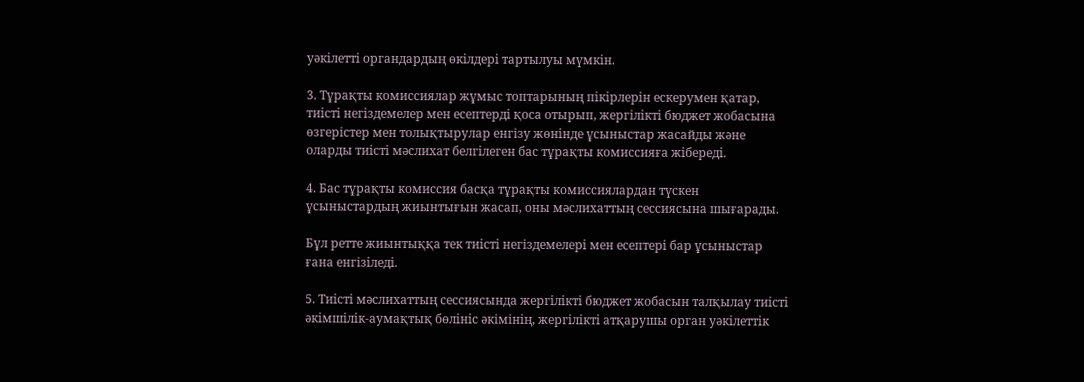уәкiлеттi органдардың өкiлдерi тартылуы мүмкiн.

3. Тұрақты комиссиялар жұмыс топтарының пiкiрлерiн ескерумен қатар, тиiстi негiздемелер мен есептердi қоса отырып, жергілiктi бюджет жобасына өзгерістер мен толықтырулар енгізу жөнiнде ұсыныстар жасайды және оларды тиiстi мәслихат белгiлеген бас тұрақты комиссияға жiбередi.

4. Бас тұрақты комиссия басқа тұрақты комиссиялардан түскен ұсыныстардың жиынтығын жасап, оны мәслихаттың сессиясына шығарады.

Бұл ретте жиынтыққа тек тиiстi негіздемелерi мен есептерi бар ұсыныстар ғана енгізiледi.

5. Тиiстi мәслихаттың сессиясында жергiлiктi бюджет жобасын талқылау тиiстi әкiмшiлiк-аумақтық бөлiнiс әкімінiң, жергiлiктi атқарушы орган уәкiлеттiк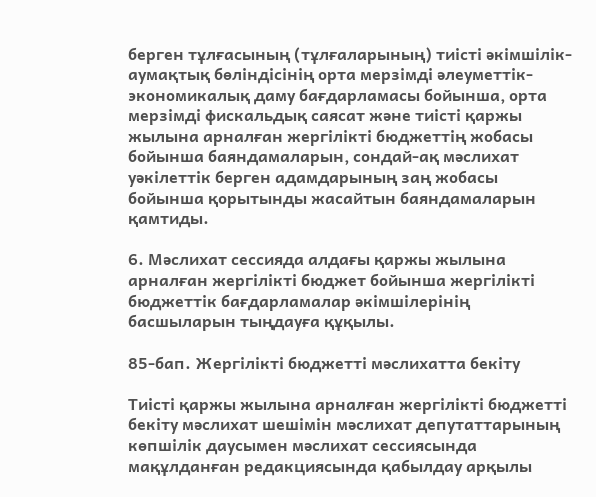берген тұлғасының (тұлғаларының) тиiстi әкiмшiлiк-аумақтық бөлiндiсiнiң орта мерзiмдi әлеуметтiк-экономикалық даму бағдарламасы бойынша, орта мерзiмдi фискальдық саясат және тиiстi қаржы жылына арналған жергiлiктi бюджеттiң жобасы бойынша баяндамаларын, сондай-ақ мәслихат уәкiлеттiк берген адамдарының заң жобасы бойынша қорытынды жасайтын баяндамаларын қамтиды.

6. Мәслихат сессияда алдағы қаржы жылына арналған жергiлiктi бюджет бойынша жергiлiктi бюджеттік бағдарламалар әкiмшiлерiнiң басшыларын тыңдауға құқылы.

85-бап. Жергiлiктi бюджеттi мәслихатта бекіту

Тиiстi қаржы жылына арналған жергiлiктi бюджетті бекіту мәслихат шешiмiн мәслихат депутаттарының көпшiлiк даусымен мәслихат сессиясында мақұлданған редакциясында қабылдау арқылы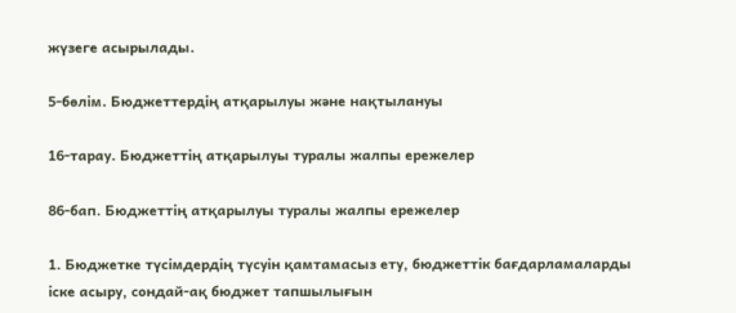жүзеге асырылады.

5-бөлiм. Бюджеттердiң атқарылуы және нақтылануы

16-тарау. Бюджеттiң атқарылуы туралы жалпы ережелер

86-бап. Бюджеттiң атқарылуы туралы жалпы ережелер

1. Бюджетке түсiмдердiң түсуiн қамтамасыз ету, бюджеттік бағдарламаларды iске асыру, сондай-ақ бюджет тапшылығын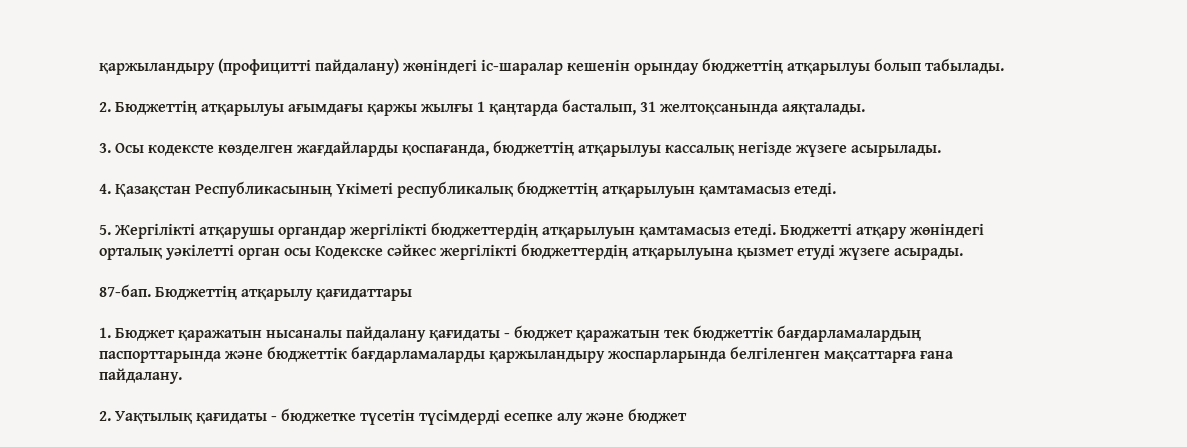қаржыландыру (профициттi пайдалану) жөніндегі iс-шаралар кешенiн орындау бюджеттiң атқарылуы болып табылады.

2. Бюджеттiң атқарылуы ағымдағы қаржы жылғы 1 қаңтарда басталып, 31 желтоқсанында аяқталады.

3. Осы кодексте көзделген жағдайларды қоспағанда, бюджеттiң атқарылуы кассалық негiзде жүзеге асырылады.

4. Қазақстан Республикасының Үкіметі республикалық бюджеттiң атқарылуын қамтамасыз етедi.

5. Жергiлiктi атқарушы органдар жергілiктi бюджеттердiң атқарылуын қамтамасыз етедi. Бюджеттi атқару жөніндегі орталық уәкiлеттi орган осы Кодекске сәйкес жергiлiктi бюджеттердiң атқарылуына қызмет етудi жүзеге асырады.

87-бап. Бюджеттiң атқарылу қағидаттары

1. Бюджет қаражатын нысаналы пайдалану қағидаты - бюджет қаражатын тек бюджеттік бағдарламалардың паспорттарында және бюджеттік бағдарламаларды қаржыландыру жоспарларында белгiленген мақсаттарға ғана пайдалану.

2. Уақтылық қағидаты - бюджетке түсетiн түсiмдердi есепке алу және бюджет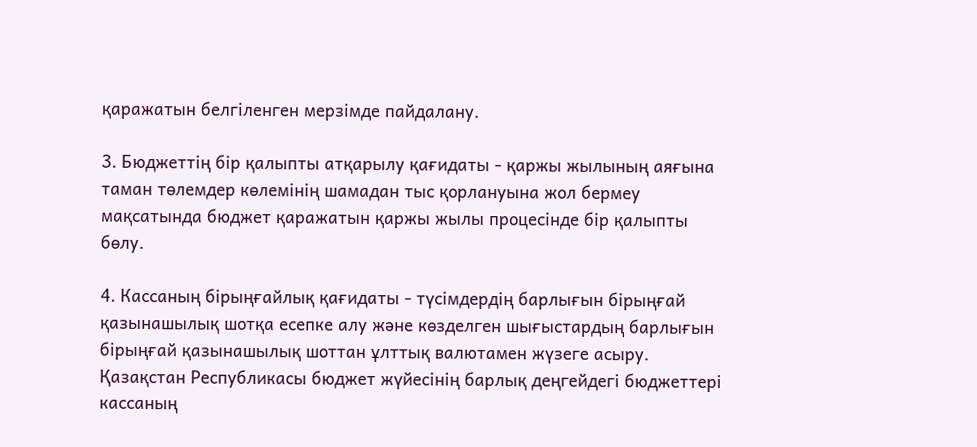қаражатын белгiленген мерзiмде пайдалану.

3. Бюджеттiң бiр қалыпты атқарылу қағидаты - қаржы жылының аяғына таман төлемдер көлемiнiң шамадан тыс қорлануына жол бермеу мақсатында бюджет қаражатын қаржы жылы процесiнде бiр қалыпты бөлу.

4. Кассаның бiрыңғайлық қағидаты - түсiмдердiң барлығын бiрыңғай қазынашылық шотқа есепке алу және көзделген шығыстардың барлығын бiрыңғай қазынашылық шоттан ұлттық валютамен жүзеге асыру. Қазақстан Республикасы бюджет жүйесiнiң барлық деңгейдегi бюджеттерi кассаның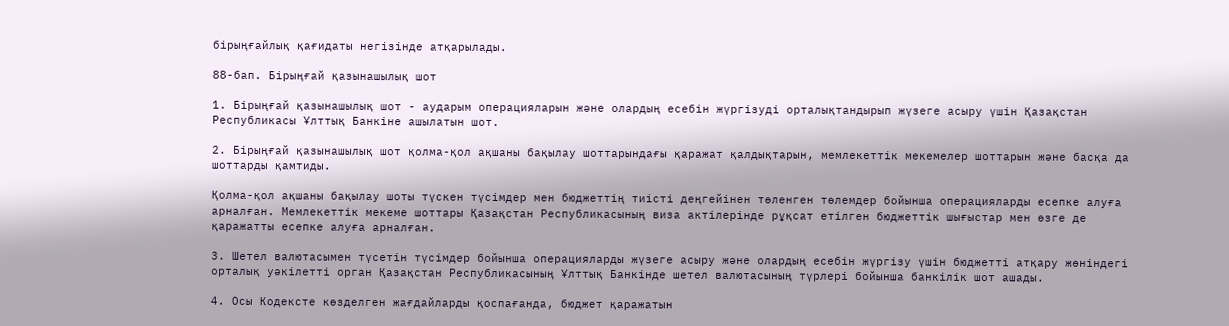бiрыңғайлық қағидаты негiзiнде атқарылады.

88-бап. Бiрыңғай қазынашылық шот

1. Бiрыңғай қазынашылық шот - аударым операцияларын және олардың есебiн жүргiзудi орталықтандырып жүзеге асыру үшiн Қазақстан Республикасы Ұлттық Банкiне ашылатын шот.

2. Бiрыңғай қазынашылық шот қолма-қол ақшаны бақылау шоттарындағы қаражат қалдықтарын, мемлекеттік мекемелер шоттарын және басқа да шоттарды қамтиды.

Қолма-қол ақшаны бақылау шоты түскен түсiмдер мен бюджеттің тиісті деңгейiнен төленген төлемдер бойынша операцияларды есепке алуға арналған. Мемлекеттік мекеме шоттары Қазақстан Республикасының виза актілерінде рұқсат етiлген бюджеттік шығыстар мен өзге де қаражатты есепке алуға арналған.

3. Шетел валютасымен түсетiн түсiмдер бойынша операцияларды жүзеге асыру және олардың есебiн жүргiзу үшiн бюджеттi атқару жөніндегі орталық уәкiлеттi орган Қазақстан Республикасының Ұлттық Банкiнде шетел валютасының түрлерi бойынша банкiлiк шот ашады.

4. Осы Кодексте көзделген жағдайларды қоспағанда, бюджет қаражатын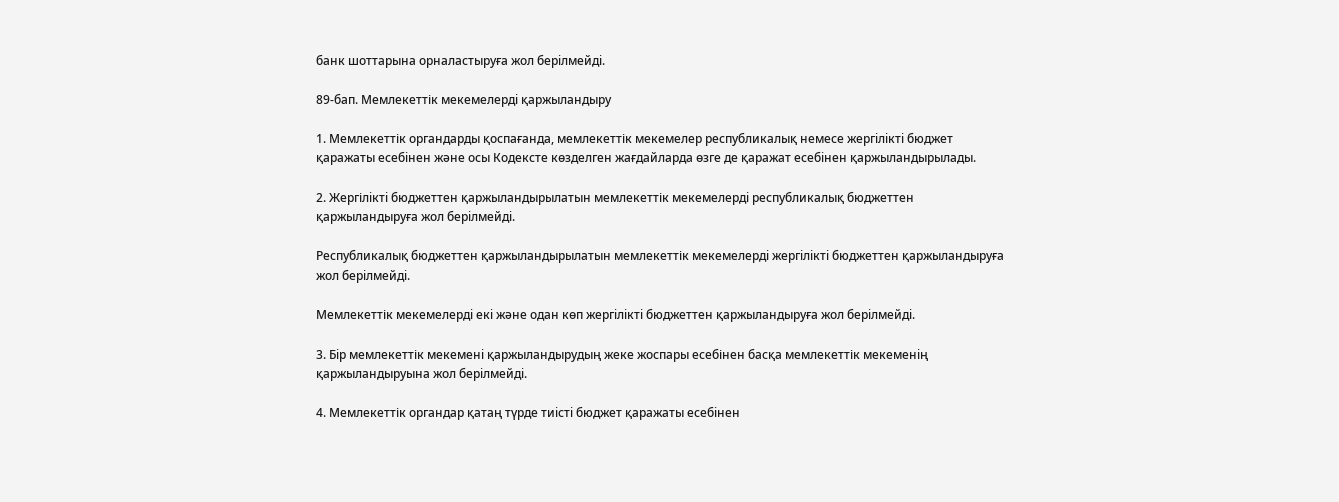банк шоттарына орналастыруға жол берiлмейдi.

89-бап. Мемлекеттік мекемелердi қаржыландыру

1. Мемлекеттік органдарды қоспағанда, мемлекеттік мекемелер республикалық немесе жергiлiктi бюджет қаражаты есебiнен және осы Кодексте көзделген жағдайларда өзге де қаражат есебiнен қаржыландырылады.

2. Жергілiктi бюджеттен қаржыландырылатын мемлекеттік мекемелердi республикалық бюджеттен қаржыландыруға жол берiлмейдi.

Республикалық бюджеттен қаржыландырылатын мемлекеттік мекемелердi жергiлiктi бюджеттен қаржыландыруға жол берiлмейдi.

Мемлекеттік мекемелердi екi және одан көп жергiлiктi бюджеттен қаржыландыруға жол берiлмейдi.

3. Бiр мемлекеттік мекеменi қаржыландырудың жеке жоспары есебінен басқа мемлекеттік мекеменiң қаржыландыруына жол берiлмейдi.

4. Мемлекеттік органдар қатаң түрде тиiстi бюджет қаражаты есебiнен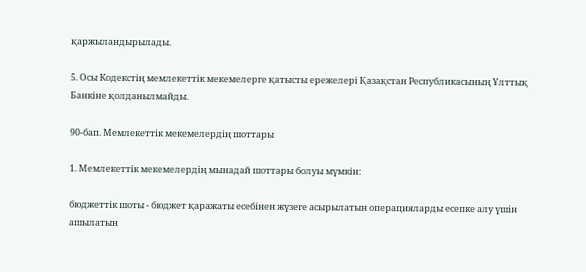қаржыландырылады.

5. Осы Кодекстiң мемлекеттік мекемелерге қатысты ережелерi Қазақстан Республикасының Ұлттық Банкiне қолданылмайды.

90-бап. Мемлекеттік мекемелердiң шоттары

1. Мемлекеттік мекемелердiң мынадай шоттары болуы мүмкiн:

бюджеттік шоты - бюджет қаражаты есебiнен жүзеге асырылатын операцияларды есепке алу үшiн ашылатын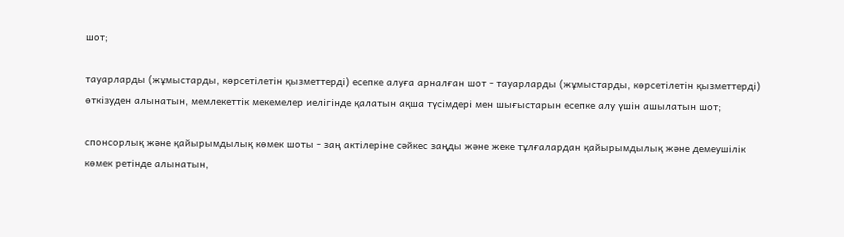шот;

тауарларды (жұмыстарды, көрсетiлетiн қызметтердi) есепке алуға арналған шот - тауарларды (жұмыстарды, көрсетiлетiн қызметтердi) өткізуден алынатын, мемлекеттік мекемелер иелiгiнде қалатын ақша түсiмдерi мен шығыстарын есепке алу үшiн ашылатын шот;

спонсорлық және қайырымдылық көмек шоты - заң актілеріне сәйкес заңды және жеке тұлғалардан қайырымдылық және демеушiлiк көмек ретiнде алынатын,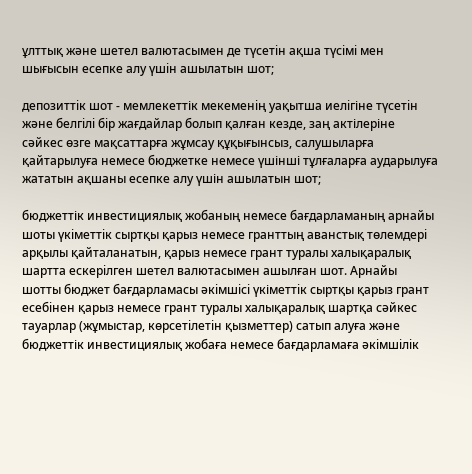ұлттық және шетел валютасымен де түсетiн ақша түсiмi мен шығысын есепке алу үшiн ашылатын шот;

депозиттiк шот - мемлекеттік мекеменiң уақытша иелiгіне түсетiн және белгiлi бiр жағдайлар болып қалған кезде, заң актілеріне сәйкес өзге мақсаттарға жұмсау құқығынсыз, салушыларға қайтарылуға немесе бюджетке немесе үшінші тұлғаларға аударылуға жататын ақшаны есепке алу үшін ашылатын шот;

бюджеттік инвестициялық жобаның немесе бағдарламаның арнайы шоты үкiметтiк сыртқы қарыз немесе гранттың аванстық төлемдерi арқылы қайталанатын, қарыз немесе грант туралы халықаралық шартта ескерiлген шетел валютасымен ашылған шот. Арнайы шотты бюджет бағдарламасы әкiмшiсi үкіметтiк сыртқы қарыз грант есебiнен қарыз немесе грант туралы халықаралық шартқа сәйкес тауарлар (жұмыстар, көрсетiлетiн қызметтер) сатып алуға және бюджеттік инвестициялық жобаға немесе бағдарламаға әкiмшiлiк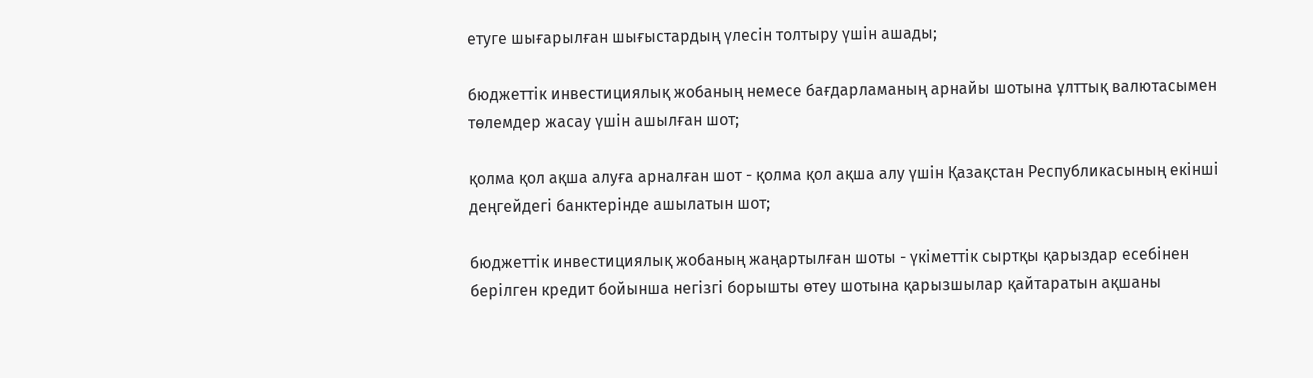етуге шығарылған шығыстардың үлесiн толтыру үшiн ашады;

бюджеттік инвестициялық жобаның немесе бағдарламаның арнайы шотына ұлттық валютасымен төлемдер жасау үшiн ашылған шот;

қолма қол ақша алуға арналған шот - қолма қол ақша алу үшiн Қазақстан Республикасының екiншi деңгейдегi банктерiнде ашылатын шот;

бюджеттік инвестициялық жобаның жаңартылған шоты - үкiметтiк сыртқы қарыздар есебiнен берiлген кредит бойынша негiзгi борышты өтеу шотына қарызшылар қайтаратын ақшаны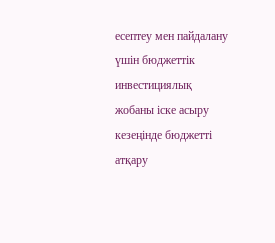есептеу мен пайдалану үшiн бюджеттік инвестициялық жобаны iске асыру кезеңiнде бюджеттi атқару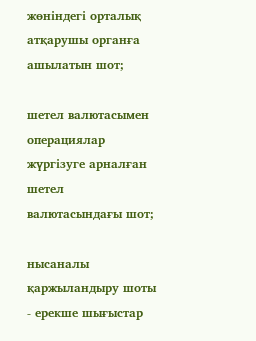жөніндегі орталық атқарушы органға ашылатын шот;

шетел валютасымен операциялар жүргiзуге арналған шетел валютасындағы шот;

нысаналы қаржыландыру шоты - ерекше шығыстар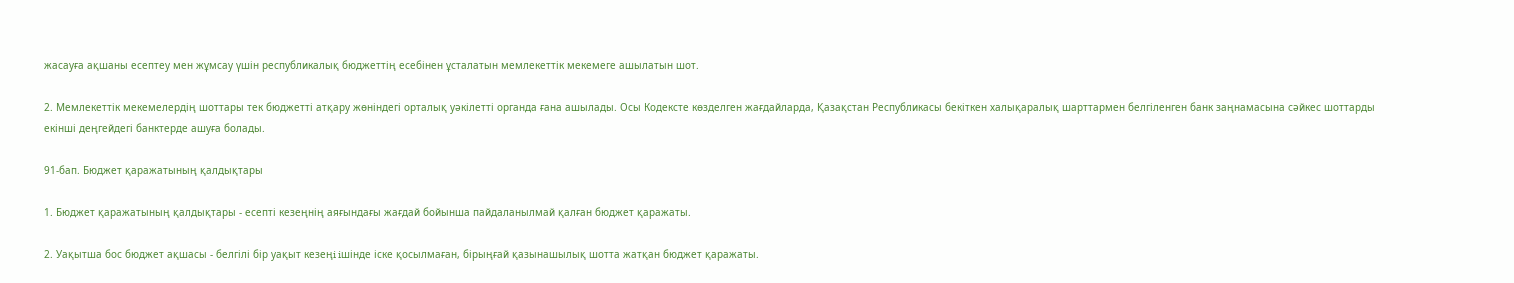жасауға ақшаны есептеу мен жұмсау үшiн республикалық бюджеттiң есебiнен ұсталатын мемлекеттік мекемеге ашылатын шот.

2. Мемлекеттік мекемелердiң шоттары тек бюджеттi атқару жөніндегі орталық уәкiлеттi органда ғана ашылады. Осы Кодексте көзделген жағдайларда, Қазақстан Республикасы бекiткен халықаралық шарттармен белгiленген банк заңнамасына сәйкес шоттарды екiншi деңгейдегi банктерде ашуға болады.

91-бап. Бюджет қаражатының қалдықтары

1. Бюджет қаражатының қалдықтары - есептi кезеңнiң аяғындағы жағдай бойынша пайдаланылмай қалған бюджет қаражаты.

2. Уақытша бос бюджет ақшасы - белгiлi бiр уақыт кезеңi iшiнде icкe қосылмаған, бiрыңғай қазынашылық шотта жатқан бюджет қаражаты.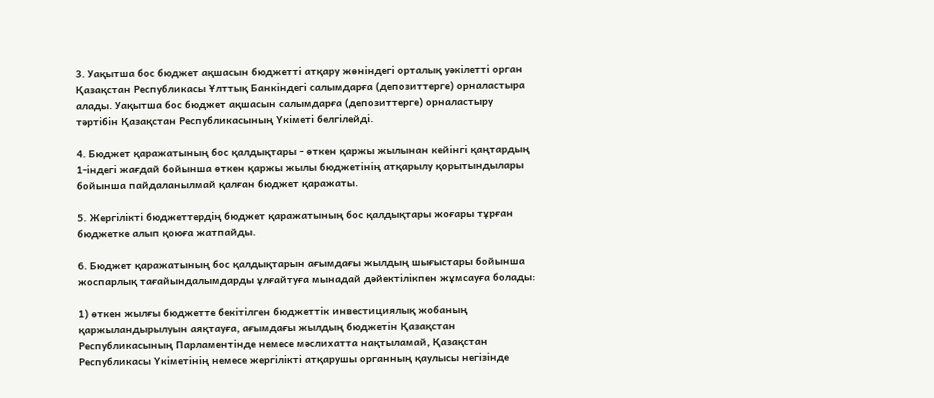3. Уақытша бос бюджет ақшасын бюджеттi атқару жөніндегі орталық уәкiлетті орган Қазақстан Республикасы Ұлттық Банкіндегі салымдарға (депозиттерге) орналастыра алады. Уақытша бос бюджет ақшасын салымдарға (депозиттерге) орналастыру тәртібін Қазақстан Республикасының Yкіметі белгiлейдi.

4. Бюджет қаражатының бос қалдықтары - өткен қаржы жылынан кейiнгi қаңтардың 1-індегі жағдай бойынша өткен қаржы жылы бюджетiнiң атқарылу қорытындылары бойынша пайдаланылмай қалған бюджет қаражаты.

5. Жергiлiктi бюджеттердiң бюджет қаражатының бос қалдықтары жоғары тұрған бюджетке алып қоюға жатпайды.

6. Бюджет қаражатының бос қалдықтарын ағымдағы жылдың шығыстары бойынша жоспарлық тағайындалымдарды ұлғайтуға мынадай дәйектiлiкпен жұмсауға болады:

1) өткен жылғы бюджетте бекітілген бюджеттік инвестициялық жобаның қаржыландырылуын аяқтауға, ағымдағы жылдың бюджетiн Қазақстан Республикасының Парламентiнде немесе мәслихатта нақтыламай, Қазақстан Республикасы Yкіметінiң немесе жергiлiктi атқарушы органның қаулысы негiзiнде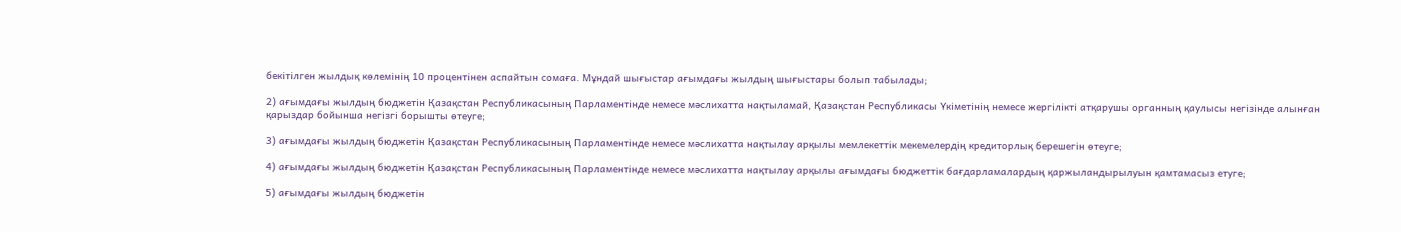бекітілген жылдық көлемiнiң 10 процентiнен аспайтын сомаға. Мұндай шығыстар ағымдағы жылдың шығыстары болып табылады;

2) ағымдағы жылдың бюджетiн Қазақстан Республикасының Парламентiнде немесе мәслихатта нақтыламай, Қазақстан Республикасы Үкіметінiң немесе жергілікті атқарушы органның қаулысы негiзiнде алынған қарыздар бойынша негiзгi борышты өтеуге;

3) ағымдағы жылдың бюджетін Қазақстан Республикасының Парламентінде немесе мәслихатта нақтылау арқылы мемлекеттік мекемелердiң кредиторлық берешегiн өтеуге;

4) ағымдағы жылдың бюджетiн Қазақстан Республикасының Парламентiнде немесе мәслихатта нақтылау арқылы ағымдағы бюджеттік бағдарламалардың қаржыландырылуын қамтамасыз етуге;

5) ағымдағы жылдың бюджетiн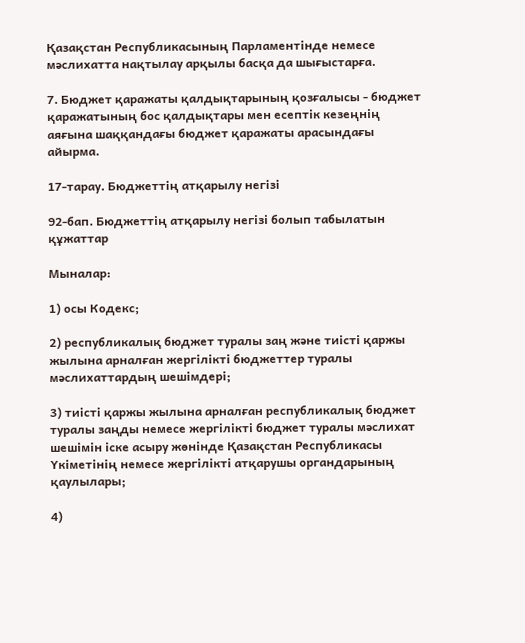Қазақстан Республикасының Парламентiнде немесе мәслихатта нақтылау арқылы басқа да шығыстарға.

7. Бюджет қаражаты қалдықтарының қозғалысы - бюджет қаражатының бос қалдықтары мен есептiк кезеңнiң аяғына шаққандағы бюджет қаражаты арасындағы айырма.

17-тарау. Бюджеттiң атқарылу негiзi

92-бап. Бюджеттiң атқарылу негізi болып табылатын құжаттар

Мыналар:

1) осы Кодекс;

2) республикалық бюджет туралы заң және тиiстi қаржы жылына арналған жергiлiктi бюджеттер туралы мәслихаттардың шешiмдерi;

3) тиiстi қаржы жылына арналған республикалық бюджет туралы заңды немесе жергiлiктi бюджет туралы мәслихат шешiмiн iске асыру жөнiнде Қазақстан Республикасы Үкіметінiң немесе жергiлiктi атқарушы органдарының қаулылары;

4)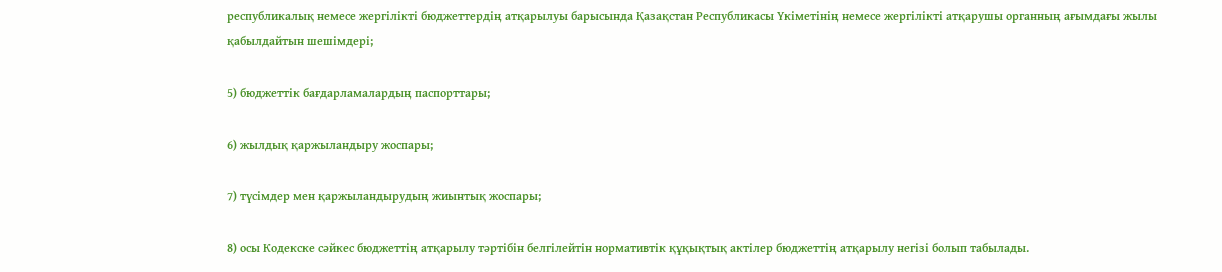республикалық немесе жергiлiктi бюджеттердiң атқарылуы барысында Қазақстан Республикасы Үкіметінiң немесе жергіліктi атқарушы органның ағымдағы жылы қабылдайтын шешiмдерi;

5) бюджеттік бағдарламалардың паспорттары;

6) жылдық қаржыландыру жоспары;

7) түсiмдер мен қаржыландырудың жиынтық жоспары;

8) осы Кодекске сәйкес бюджеттің атқарылу тәртібін белгiлейтiн нормативтiк құқықтық актiлер бюджеттiң атқарылу негiзi болып табылады.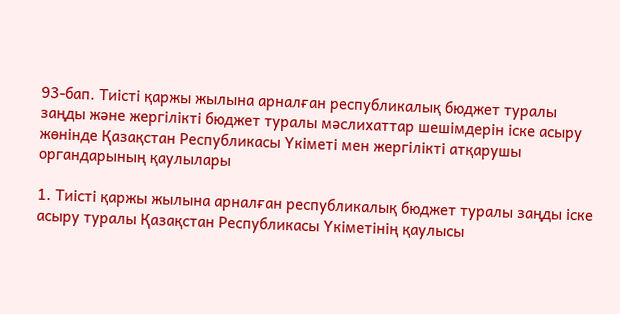93-бап. Тиiстi қаржы жылына арналған республикалық бюджет туралы заңды және жергiлiктi бюджет туралы мәслихаттар шешiмдерiн iске асыру жөнінде Қазақстан Республикасы Үкіметі мен жергiлiктi атқарушы органдарының қаулылары

1. Тиiстi қаржы жылына арналған республикалық бюджет туралы заңды iске асыру туралы Қазақстан Республикасы Үкіметінiң қаулысы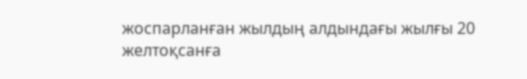жоспарланған жылдың алдындағы жылғы 20 желтоқсанға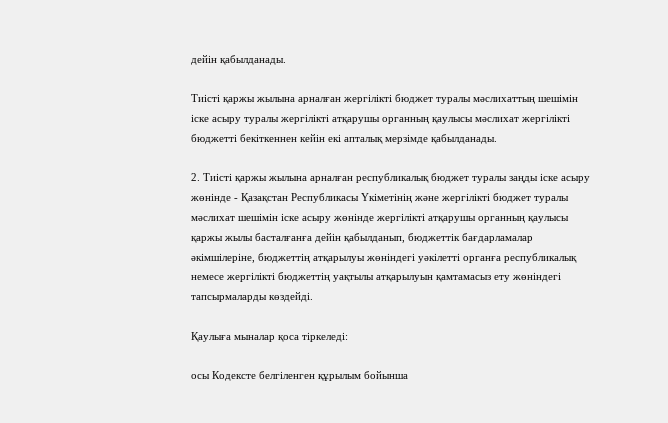дейiн қабылданады.

Тиiстi қаржы жылына арналған жергiлiктi бюджет туралы мәслихаттың шешiмiн iске асыру туралы жергiлiктi атқарушы органның қаулысы мәслихат жергiлiктi бюджеттi бекiткеннен кейiн екi апталық мерзiмде қабылданады.

2. Тиiстi қаржы жылына арналған республикалық бюджет туралы заңды iске асыру жөнiнде - Қазақстан Республикасы Үкіметінiң және жергілiктi бюджет туралы мәслихат шешiмiн iске асыру жөнiнде жергiлiктi атқарушы органның қаулысы қаржы жылы басталғанға дейiн қабылданып, бюджеттік бағдарламалар әкiмшiлерiне, бюджеттiң атқарылуы жөніндегі уәкiлеттi органға республикалық немесе жергiлiктi бюджеттiң уақтылы атқарылуын қамтамасыз ету жөніндегі тапсырмаларды көздейдi.

Қаулыға мыналар қоса тiркеледi:

осы Кодексте белгiленген құрылым бойынша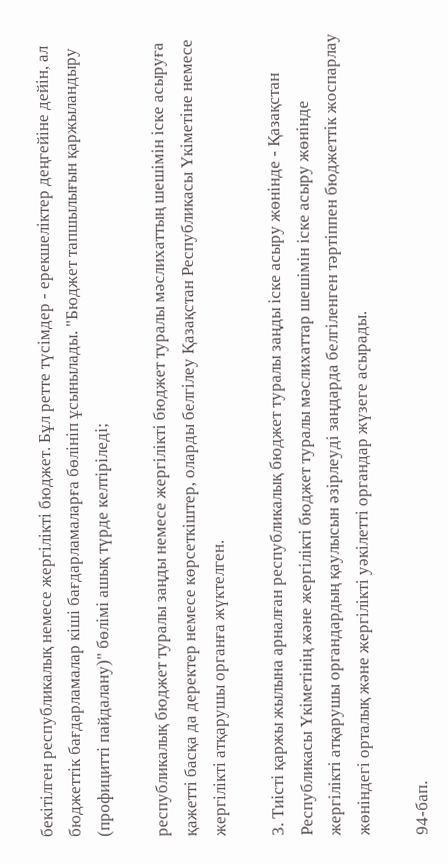бекітілген республикалық немесе жергiлiктi бюджет. Бұл ретте түсiмдер - ерекшелiктер деңгейiне дейiн, ал бюджеттік бағдарламалар кiшi бағдарламаларға бөлiнiп ұсынылады. "Бюджет тапшылығын қаржыландыру (профициттi пайдалану)" бөлiмi ашық түрде келтіріледі;

республикалық бюджет туралы заңды немесе жергіліктi бюджет туралы мәслихаттың шешiмiн iске асыруға қажеттi басқа да деректер немесе көрсеткiштер, оларды белгiлеу Қазақстан Республикасы Үкіметіне немесе жергiлiктi атқарушы органға жүктелген.

3. Тиiстi қаржы жылына арналған республикалық бюджет туралы заңды iске асыру жөнiнде - Қазақстан Республикасы Үкіметінiң және жергілiктi бюджет туралы мәслихаттар шешiмiн iске асыру жөнiнде жергiлiктi атқарушы органдардың қаулысын әзiрлеудi заңдарда белгiленген тәртiппен бюджеттік жоспарлау жөніндегі орталық және жергiлiктi уәкiлеттi органдар жүзеге асырады.

94-бап.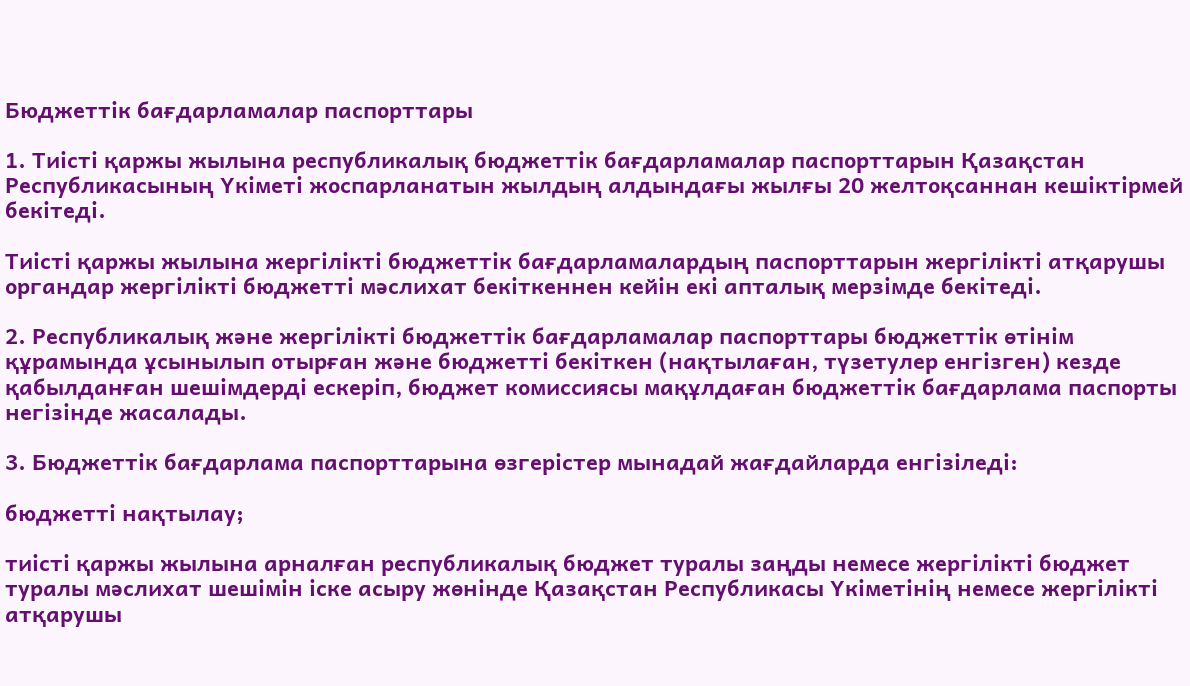Бюджеттік бағдарламалар паспорттары

1. Тиiстi қаржы жылына республикалық бюджеттік бағдарламалар паспорттарын Қазақстан Республикасының Үкіметі жоспарланатын жылдың алдындағы жылғы 20 желтоқсаннан кешiктiрмей бекiтедi.

Тиiстi қаржы жылына жергiлiктi бюджеттік бағдарламалардың паспорттарын жергiлiктi атқарушы органдар жергiлiктi бюджеттi мәслихат бекіткеннен кейiн екi апталық мерзiмде бекiтедi.

2. Республикалық және жергiлiктi бюджеттік бағдарламалар паспорттары бюджеттік өтiнiм құрамында ұсынылып отырған және бюджеттi бекiткен (нақтылаған, түзетулер енгiзген) кезде қабылданған шешiмдердi ескерiп, бюджет комиссиясы мақұлдаған бюджеттік бағдарлама паспорты негiзiнде жасалады.

3. Бюджеттік бағдарлама паспорттарына өзгерістер мынадай жағдайларда енгiзiледi:

бюджеттi нақтылау;

тиiстi қаржы жылына арналған республикалық бюджет туралы заңды немесе жергiлiктi бюджет туралы мәслихат шешiмiн iске асыру жөнiнде Қазақстан Республикасы Үкіметінiң немесе жергiлiктi атқарушы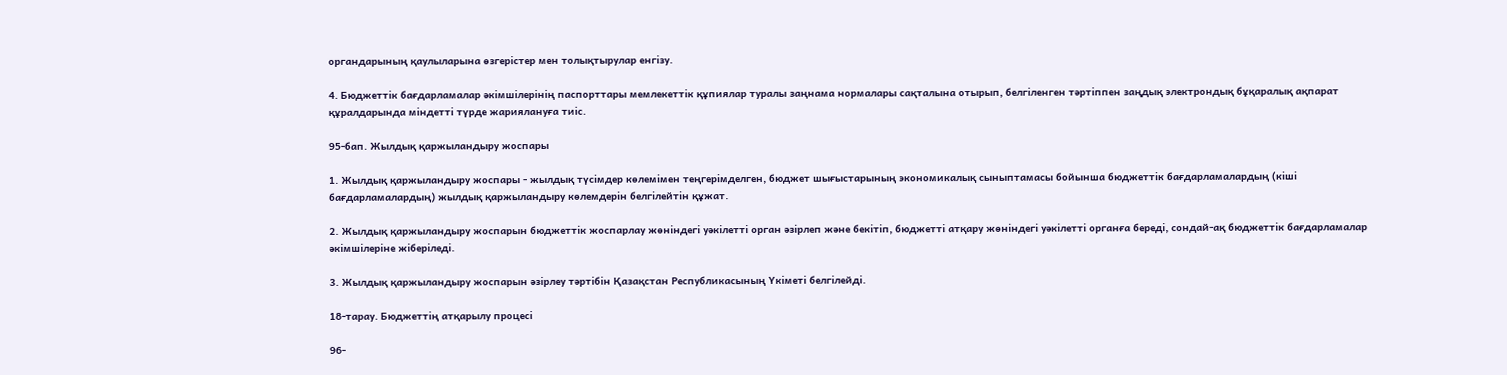органдарының қаулыларына өзгерістер мен толықтырулар енгізу.

4. Бюджеттік бағдарламалар әкiмшiлерiнiң паспорттары мемлекеттік құпиялар туралы заңнама нормалары сақталына отырып, белгіленген тәртiппен заңдық электрондық бұқаралық ақпарат құралдарында мiндеттi түрде жариялануға тиiс.

95-бап. Жылдық қаржыландыру жоспары

1. Жылдық қаржыландыру жоспары - жылдық түсiмдер көлемiмен теңгерiмделген, бюджет шығыстарының экономикалық сыныптамасы бойынша бюджеттік бағдарламалардың (кiшi бағдарламалардың) жылдық қаржыландыру көлемдерiн белгiлейтiн құжат.

2. Жылдық қаржыландыру жоспарын бюджеттік жоспарлау жөніндегі уәкiлеттi орган әзiрлеп және бекітіп, бюджеттi атқару жөнiндегі уәкiлеттi органға бередi, сондай-ақ бюджеттік бағдарламалар әкiмшiлерiне жiберiледi.

3. Жылдық қаржыландыру жоспарын әзiрлеу тәртібін Қазақстан Республикасының Үкіметі белгiлейдi.

18-тарау. Бюджеттiң атқарылу процесi

96-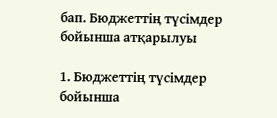бап. Бюджеттiң түсiмдер бойынша атқарылуы

1. Бюджеттiң түсiмдер бойынша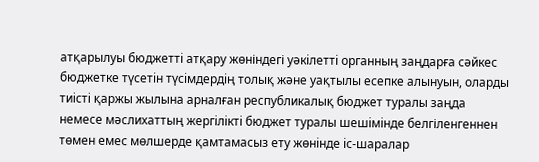атқарылуы бюджеттi атқару жөніндегі уәкiлеттi органның заңдарға сәйкес бюджетке түсетiн түсiмдердiң толық және уақтылы есепке алынуын, оларды тиiстi қаржы жылына арналған республикалық бюджет туралы заңда немесе мәслихаттың жергiлiктi бюджет туралы шешiмiнде белгіленгеннен төмен емес мөлшерде қамтамасыз ету жөнiнде iс-шаралар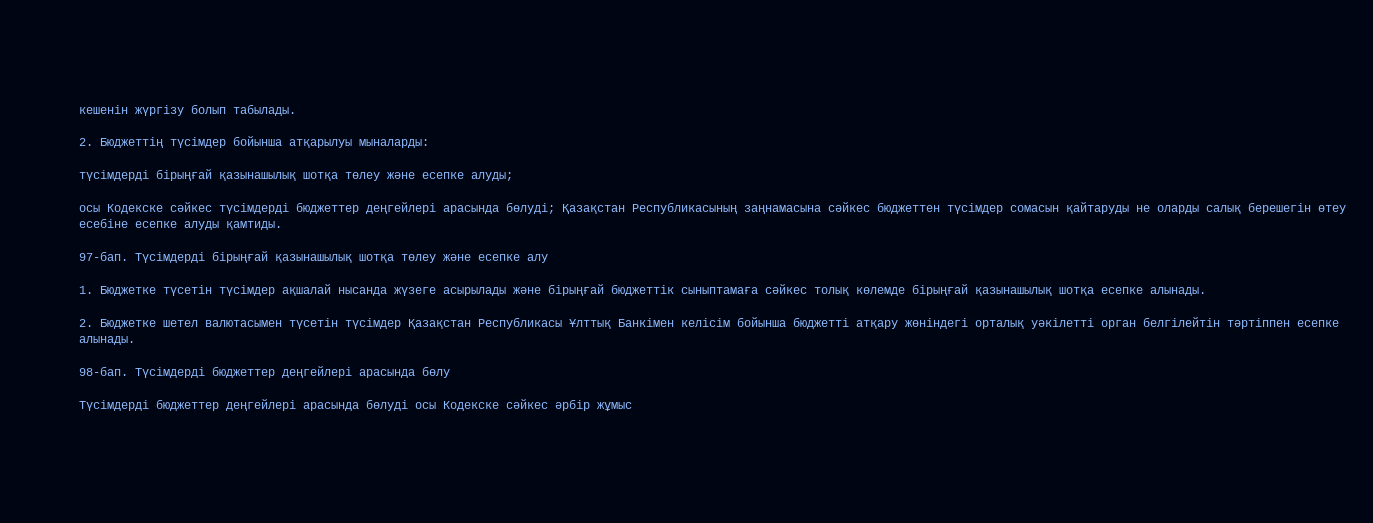кешенiн жүргiзу болып табылады.

2. Бюджеттің түсiмдер бойынша атқарылуы мыналарды:

түсiмдердi бiрыңғай қазынашылық шотқа төлеу және есепке алуды;

осы Кодекске сәйкес түсiмдердi бюджеттер деңгейлерi арасында бөлудi; Қазақстан Республикасының заңнамасына сәйкес бюджеттен түсiмдер сомасын қайтаруды нe оларды салық берешегiн өтеу есебiне есепке алуды қамтиды.

97-бап. Түсімдердi бiрыңғай қазынашылық шотқа төлеу және есепке алу

1. Бюджетке түсетiн түсiмдер ақшалай нысанда жүзеге асырылады және бiрыңғай бюджеттік сыныптамаға сәйкес толық көлемде бiрыңғай қазынашылық шотқа есепке алынады.

2. Бюджетке шетел валютасымен түсетiн түсiмдер Қазақстан Республикасы Ұлттық Банкiмен келісім бойынша бюджеттi атқару жөніндегі орталық уәкiлеттi орган белгілейтін тәртіппен есепке алынады.

98-бап. Түсiмдердi бюджеттер деңгейлерi арасында бөлу

Түсiмдердi бюджеттер деңгейлерi арасында бөлудi осы Кодекске сәйкес әрбiр жұмыс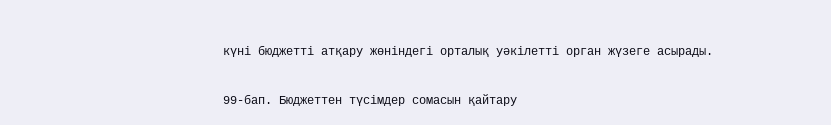күнi бюджеттi атқару жөніндегі орталық уәкiлеттi орган жүзеге асырады.

99-бап. Бюджеттен түсiмдер сомасын қайтару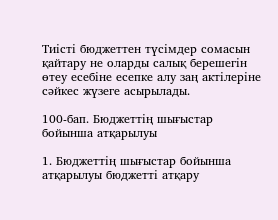Тиiстi бюджеттен түсiмдер сомасын қайтару не оларды салық берешегiн өтеу есебiне есепке алу заң актілеріне сәйкес жүзеге асырылады.

100-бап. Бюджеттiң шығыстар бойынша атқарылуы

1. Бюджеттiң шығыстар бойынша атқарылуы бюджеттi атқару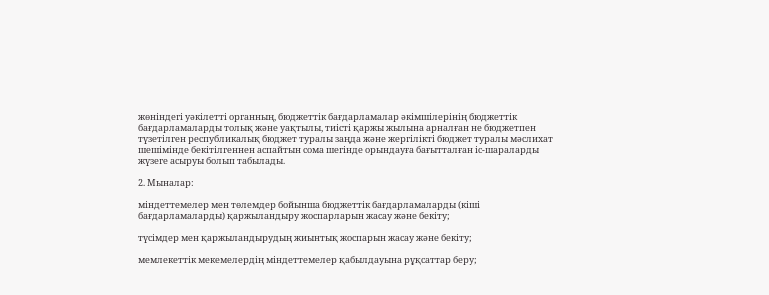жөніндегі уәкiлеттi органның, бюджеттік бағдарламалар әкiмшiлерiнiң бюджеттік бағдарламаларды толық және уақтылы, тиiстi қаржы жылына арналған не бюджетпен түзетiлген республикалық бюджет туралы заңда және жергілiктi бюджет туралы мәслихат шешiмiнде бекітілгеннен аспайтын сома шегiнде орындауға бағытталған iс-шараларды жүзеге асыруы болып табылады.

2. Мыналар:

мiндеттемелер мен төлемдер бойынша бюджеттік бағдарламаларды (кiшi бағдарламаларды) қаржыландыру жоспарларын жасау және бекіту;

түсiмдер мен қаржыландырудың жиынтық жоспарын жасау және бекіту;

мемлекеттік мекемелердiң мiндеттемелер қабылдауына рұқсаттар беру;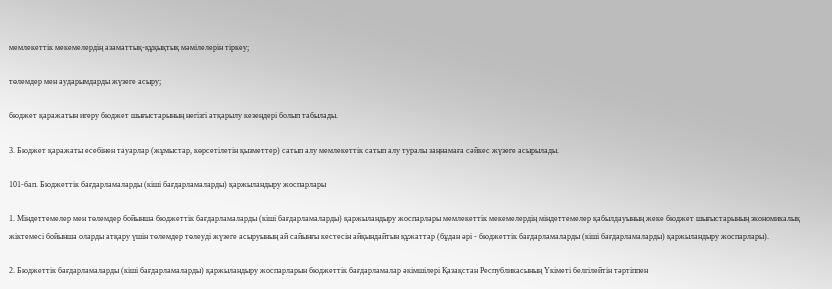мемлекеттік мекемелердiң азаматтық-құқықтық мәмiлелерiн тiркеу;

төлемдер мен аударымдарды жүзеге асыру;

бюджет қаражатын игеру бюджет шығыстарының негізгi атқарылу кезеңдерi болып табылады.

3. Бюджет қаражаты есебiнен тауарлар (жұмыстар, көрсетiлетiн қызметтер) сатып алу мемлекеттік сатып алу туралы заңнамаға сәйкес жүзеге асырылады.

101-бап. Бюджеттік бағдарламаларды (кiшi бағдарламаларды) қаржыландыру жоспарлары

1. Мiндеттемелер мен төлемдер бойынша бюджеттік бағдарламаларды (кiшi бағдарламаларды) қаржыландыру жоспарлары мемлекеттік мекемелердiң мiндеттемелер қабылдауының жеке бюджет шығыстарының экономикалық жiктемесi бойынша оларды атқару үшiн төлемдер төлеудi жүзеге асыруының ай сайынғы кестесiн айқындайтын құжаттар (бұдан әрi - бюджеттік бағдарламаларды (кiшi бағдарламаларды) қаржыландыру жоспарлары).

2. Бюджеттік бағдарламаларды (кiшi бағдарламаларды) қаржыландыру жоспарларын бюджеттік бағдарламалар әкiмшiлерi Қазақстан Республикасының Yкіметі белгiлейтiн тәртiппен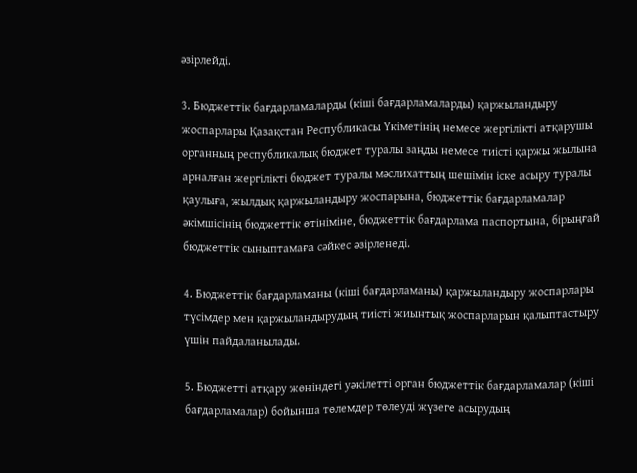әзiрлейдi.

3. Бюджеттік бағдарламаларды (кiшi бағдарламаларды) қаржыландыру жоспарлары Қазақстан Республикасы Үкіметінiң немесе жергiлiктi атқарушы органның республикалық бюджет туралы заңды немесе тиiстi қаржы жылына арналған жергiлiктi бюджет туралы мәслихаттың шешiмiн iске асыру туралы қаулыға, жылдық қаржыландыру жоспарына, бюджеттік бағдapламалар әкiмшiсiнiң бюджеттік өтiнiмiне, бюджеттік бағдарлама паспортына, бiрыңғай бюджеттік сыныптамаға сәйкес әзiрленедi.

4. Бюджеттік бағдарламаны (кiшi бағдарламаны) қаржыландыру жоспарлары түсiмдер мен қаржыландырудың тиiстi жиынтық жоспарларын қалыптастыру үшiн пайдаланылады.

5. Бюджеттi атқару жөніндегі уәкiлеттi орган бюджеттік бағдарламалар (кiшi бағдарламалар) бойынша төлемдер төлеудi жүзеге асырудың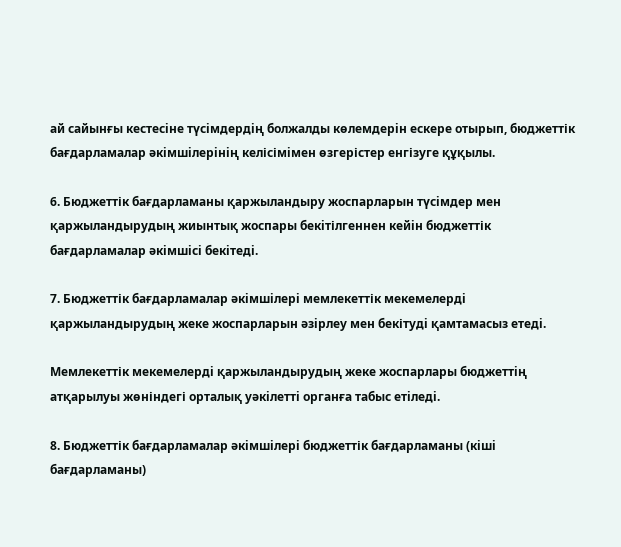ай сайынғы кестесiне түсiмдердiң болжалды көлемдерiн ескере отырып, бюджеттік бағдарламалар әкiмшiлерiнiң келісімiмен өзгерістер енгізуге құқылы.

6. Бюджеттік бағдарламаны қаржыландыру жоспарларын түсiмдер мен қаржыландырудың жиынтық жоспары бекiтілгеннен кейiн бюджеттік бағдарламалар әкiмшiсi бекiтедi.

7. Бюджеттік бағдарламалар әкiмшiлерi мемлекеттік мекемелердi қаржыландырудың жеке жоспарларын әзiрлеу мен бекітудi қамтамасыз етедi.

Мемлекеттік мекемелердi қаржыландырудың жеке жоспарлары бюджеттiң атқарылуы жөніндегі орталық уәкiлеттi органға табыс етiледi.

8. Бюджеттік бағдарламалар әкiмшiлерi бюджеттік бағдарламаны (кiшi бағдарламаны)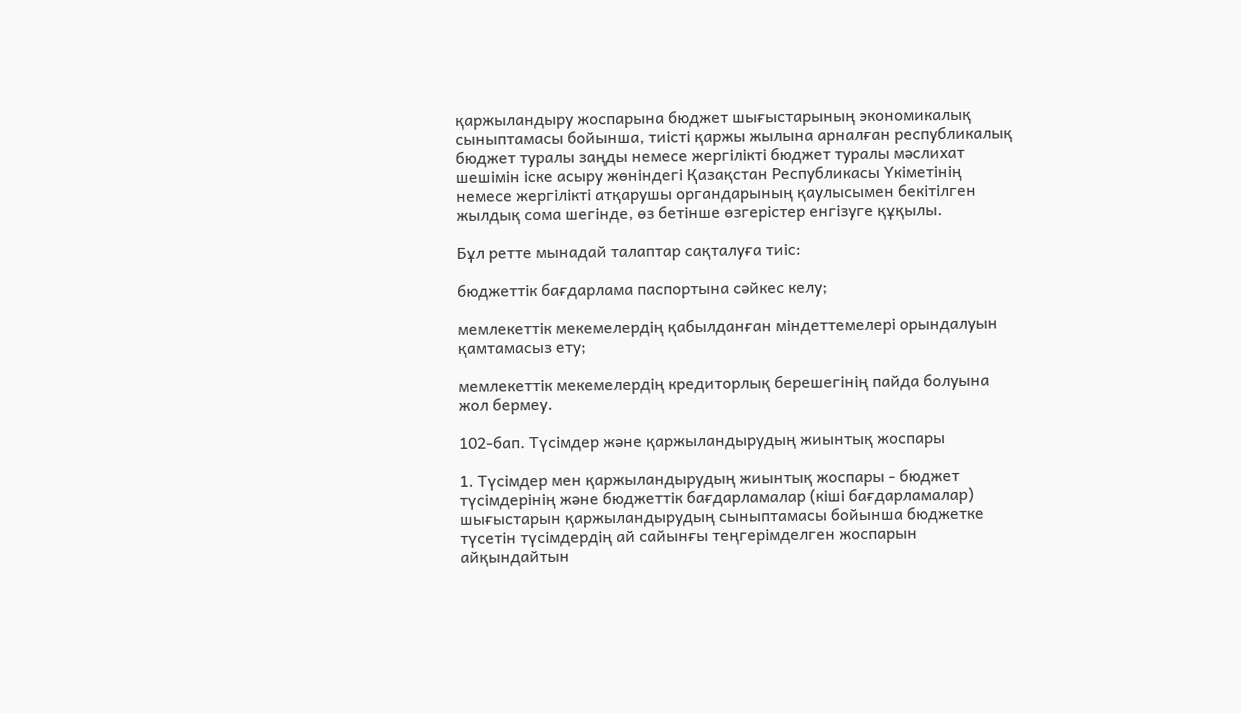қаржыландыру жоспарына бюджет шығыстарының экономикалық сыныптамасы бойынша, тиiстi қаржы жылына арналған республикалық бюджет туралы заңды немесе жергiлiктi бюджет туралы мәслихат шешiмiн iске асыру жөнiндегі Қазақстан Республикасы Үкіметінiң немесе жергiлiктi атқарушы органдарының қаулысымен бекітілген жылдық сома шегiнде, өз бетiнше өзгерістер енгізуге құқылы.

Бұл ретте мынадай талаптар сақталуға тиiс:

бюджеттік бағдарлама паспортына сәйкес келу;

мемлекеттік мекемелердiң қабылданған мiндеттемелерi орындалуын қамтамасыз ету;

мемлекеттік мекемелердiң кредиторлық берешегiнiң пайда болуына жол бермеу.

102-бап. Түсімдер және қаржыландырудың жиынтық жоспары

1. Түсiмдер мен қаржыландырудың жиынтық жоспары - бюджет түсiмдерiнiң және бюджеттік бағдарламалар (кiшi бағдарламалар) шығыстарын қаржыландырудың сыныптамасы бойынша бюджетке түсетiн түсiмдердiң ай сайынғы теңгерiмделген жоспарын айқындайтын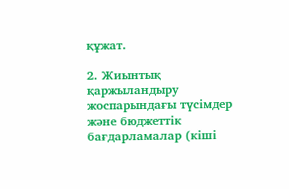құжат.

2. Жиынтық қаржыландыру жоспарындағы түсiмдер және бюджеттік бағдарламалар (кiшi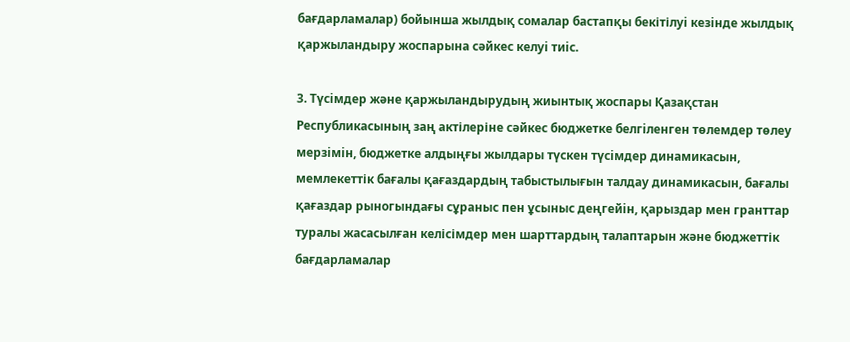бағдарламалар) бойынша жылдық сомалар бастапқы бекітілуi кезiнде жылдық қаржыландыру жоспарына сәйкес келуi тиiс.

3. Түсiмдер және қаржыландырудың жиынтық жоспары Қазақстан Республикасының заң актілеріне сәйкес бюджетке белгiленген төлемдер төлеу мерзiмiн, бюджетке алдыңғы жылдары түскен түсiмдер динамикасын, мемлекеттік бағалы қағаздардың табыстылығын талдау динамикасын, бағалы қағаздар рыногындағы сұраныс пен ұсыныс деңгейiн, қарыздар мен гранттар туралы жасасылған келісімдер мен шарттардың талаптарын және бюджеттік бағдарламалар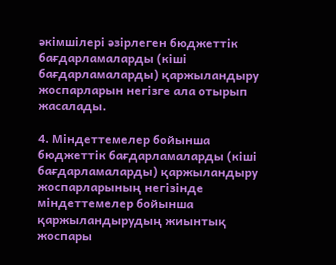әкiмшiлерi әзiрлеген бюджеттік бағдарламаларды (кiшi бағдарламаларды) қаржыландыру жоспарларын негiзге ала отырып жасалады.

4. Мiндеттемелер бойынша бюджеттік бағдарламаларды (кiшi бағдарламаларды) қаржыландыру жоспарларының негiзiнде мiндеттемелер бойынша қаржыландырудың жиынтық жоспары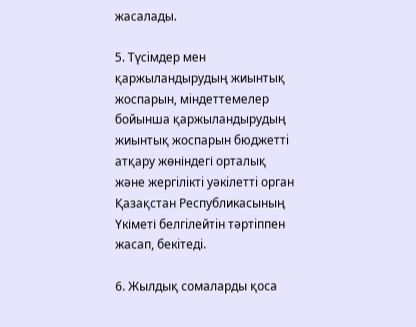жасалады.

5. Түсiмдер мен қаржыландырудың жиынтық жоспарын, мiндеттемелер бойынша қаржыландырудың жиынтық жоспарын бюджеттi атқару жөніндегі орталық және жергiлiктi уәкiлеттi орган Қазақстан Республикасының Үкіметі белгiлейтiн тәртiппен жасап, бекiтедi.

6. Жылдық сомаларды қоса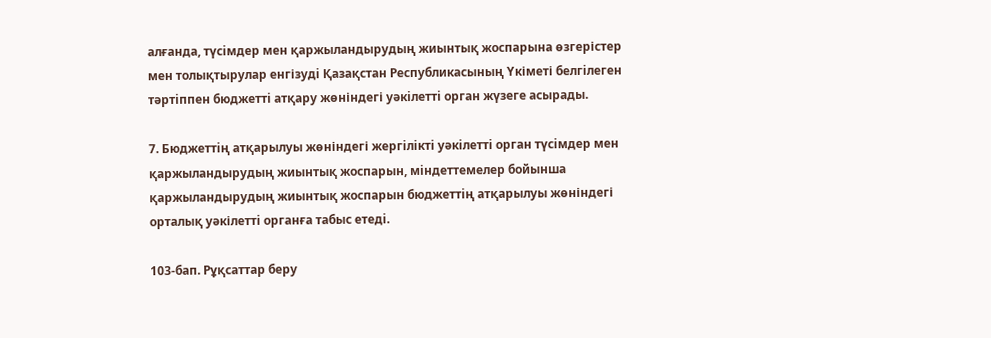алғанда, түсiмдер мен қаржыландырудың жиынтық жоспарына өзгерістер мен толықтырулар енгізудi Қазақстан Республикасының Үкіметі белгiлеген тәртiппен бюджеттi атқару жөніндегі уәкiлеттi орган жүзеге асырады.

7. Бюджеттiң атқарылуы жөніндегі жергiлiктi уәкiлеттi орган түсiмдер мен қаржыландырудың жиынтық жоспарын, мiндеттемелер бойынша қаржыландырудың жиынтық жоспарын бюджеттiң атқарылуы жөніндегі орталық уәкілеттi органға табыс етедi.

103-бап. Рұқсаттар беру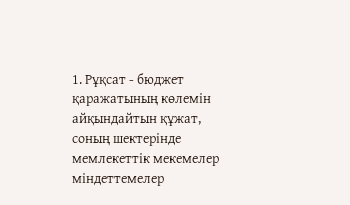1. Рұқсат - бюджет қаражатының көлемiн айқындайтын құжат, соның шектерiнде мемлекеттік мекемелер мiндеттемелер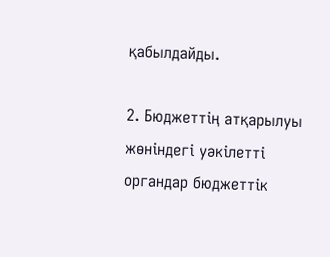қабылдайды.

2. Бюджеттiң атқарылуы жөніндегі уәкiлеттi органдар бюджеттік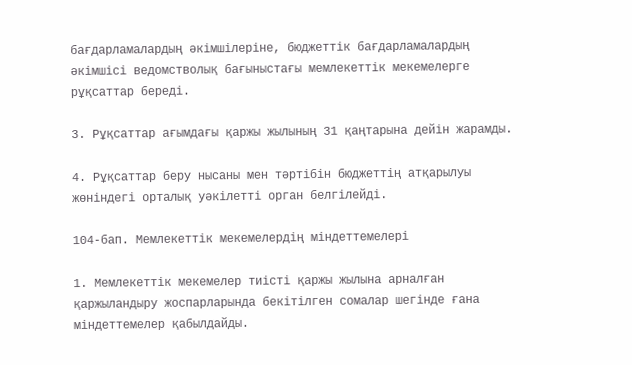бағдарламалардың әкiмшiлерiне, бюджеттік бағдарламалардың әкiмшiсi ведомстволық бағыныстағы мемлекеттік мекемелерге рұқсаттар бередi.

3. Рұқсаттар ағымдағы қаржы жылының 31 қаңтарына дейiн жарамды.

4. Рұқсаттар беру нысаны мен тәртібін бюджеттiң атқарылуы жөніндегі орталық уәкiлеттi орган белгiлейдi.

104-бап. Мемлекеттік мекемелердiң мiндеттемелерi

1. Мемлекеттік мекемелер тиiстi қаржы жылына арналған қаржыландыру жоспарларында бекітілген сомалар шегiнде ғана мiндеттемелер қабылдайды.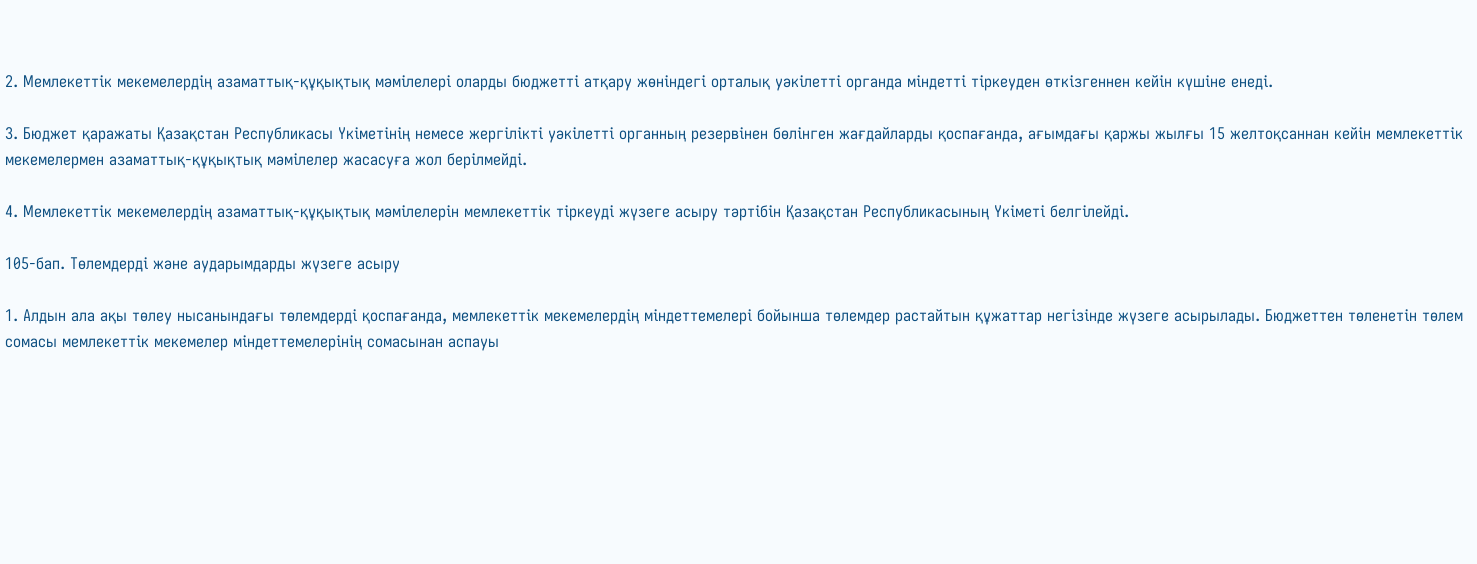2. Мемлекеттік мекемелердiң азаматтық-құқықтық мәмiлелерi оларды бюджеттi атқару жөніндегі орталық уәкiлеттi органда мiндеттi тiркеуден өткiзгеннен кейiн күшiне енедi.

3. Бюджет қаражаты Қазақстан Республикасы Үкіметінiң немесе жергiлiктi уәкiлеттi органның резервiнен бөлiнген жағдайларды қоспағанда, ағымдағы қаржы жылғы 15 желтоқсаннан кейiн мемлекеттік мекемелермен азаматтық-құқықтық мәмiлелер жасасуға жол берiлмейдi.

4. Мемлекеттік мекемелердiң азаматтық-құқықтық мәмiлелерiн мемлекеттік тiркеудi жүзеге асыру тәртібін Қазақстан Республикасының Үкіметі белгiлейдi.

105-бап. Төлемдерді және аударымдарды жүзеге асыру

1. Алдын ала ақы төлеу нысанындағы төлемдердi қоспағанда, мемлекеттік мекемелердiң мiндеттемелерi бойынша төлемдер растайтын құжаттар негiзiнде жүзеге асырылады. Бюджеттен төленетiн төлем сомасы мемлекеттік мекемелер мiндеттемелерiнiң сомасынан аспауы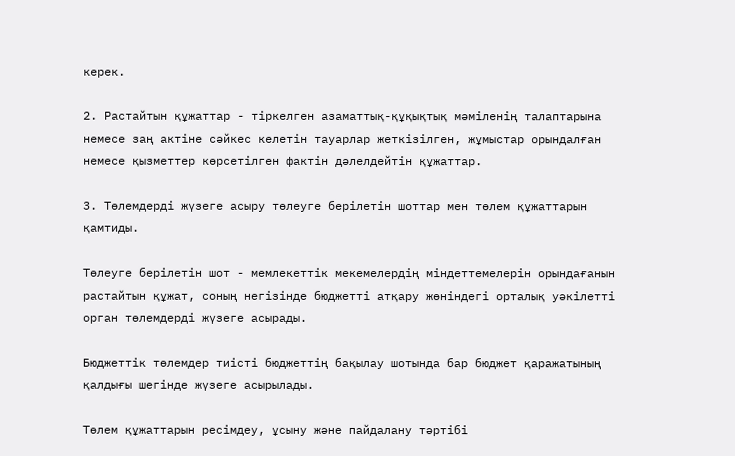керек.

2. Растайтын құжаттар - тiркелген азаматтық-құқықтық мәмiленiң талаптарына немесе заң актiне сәйкес келетiн тауарлар жеткiзiлген, жұмыстар орындалған немесе қызметтер көрсетiлген фактiн дәлелдейтiн құжаттар.

3. Төлемдердi жүзеге асыру төлеуге берiлетiн шоттар мен төлем құжаттарын қамтиды.

Төлеуге берiлетiн шот - мемлекеттік мекемелердiң мiндеттемелерiн орындағанын растайтын құжат, соның негiзiнде бюджеттi атқару жөніндегі орталық уәкiлеттi орган төлемдердi жүзеге асырады.

Бюджеттік төлемдер тиiстi бюджеттің бақылау шотында бар бюджет қаражатының қалдығы шегiнде жүзеге асырылады.

Төлем құжаттарын ресiмдеу, ұсыну және пайдалану тәртібі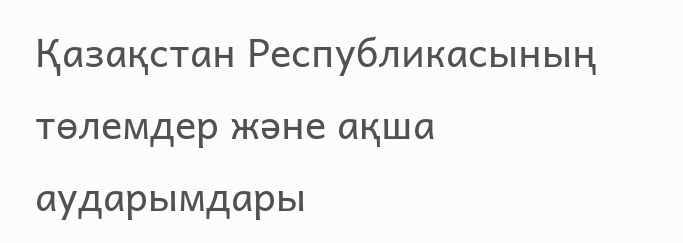Қазақстан Республикасының төлемдер және ақша аударымдары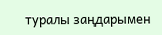туралы заңдарымен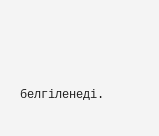белгiленедi.